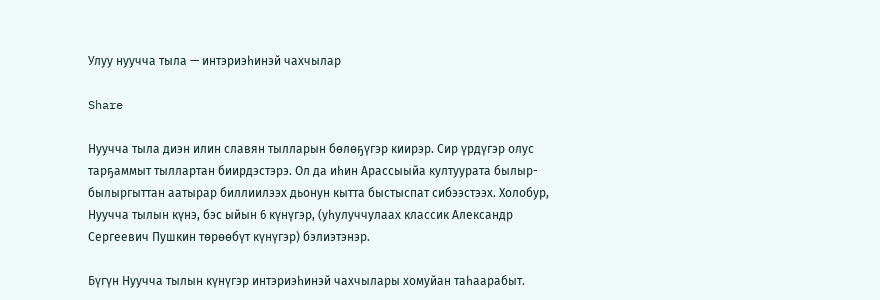Улуу нуучча тыла — интэриэһинэй чахчылар

Share

Нуучча тыла диэн илин славян тылларын бөлөҕүгэр киирэр. Сир үрдүгэр олус тарҕаммыт тыллартан биирдэстэрэ. Ол да иһин Арассыыйа култуурата былыр-былыргыттан аатырар биллиилээх дьонун кытта быстыспат сибээстээх. Холобур, Нуучча тылын күнэ, бэс ыйын 6 күнүгэр, (уһулуччулаах классик Александр Сергеевич Пушкин төрөөбүт күнүгэр) бэлиэтэнэр.

Бүгүн Нуучча тылын күнүгэр интэриэһинэй чахчылары хомуйан таһаарабыт.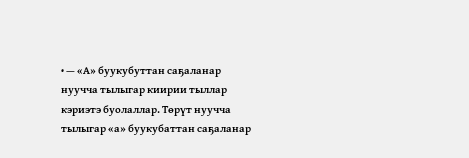• — «А» буукубуттан саҕаланар нуучча тылыгар киирии тыллар кэриэтэ буолаллар. Төрүт нуучча тылыгар «а» буукубаттан саҕаланар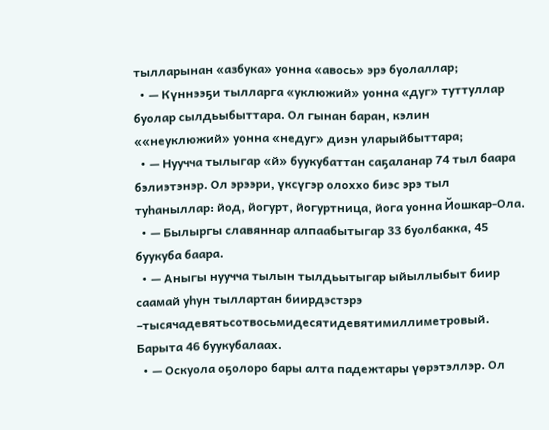тылларынан «азбука» уонна «авось» эрэ буолаллар;
  • — Күннээҕи тылларга «уклюжий» уонна «дуг» туттуллар буолар сылдьыбыттара. Ол гынан баран, кэлин ««неуклюжий» уонна «недуг» диэн уларыйбыттара;
  • — Нуучча тылыгар «й» буукубаттан саҕаланар 74 тыл баара бэлиэтэнэр. Ол эрээри, үксүгэр олоххо биэс эрэ тыл туһаныллар: йод, йогурт, йогуртница, йога уонна Йошкар-Ола.
  • — Былыргы славяннар алпаабытыгар 33 буолбакка, 45 буукуба баара.
  • — Аныгы нуучча тылын тылдьытыгар ыйыллыбыт биир саамай уһун тыллартан биирдэстэрэ –тысячадевятьсотвосьмидесятидевятимиллиметровый. Барыта 46 буукубалаах.
  • — Оскуола оҕолоро бары алта падежтары үөрэтэллэр. Ол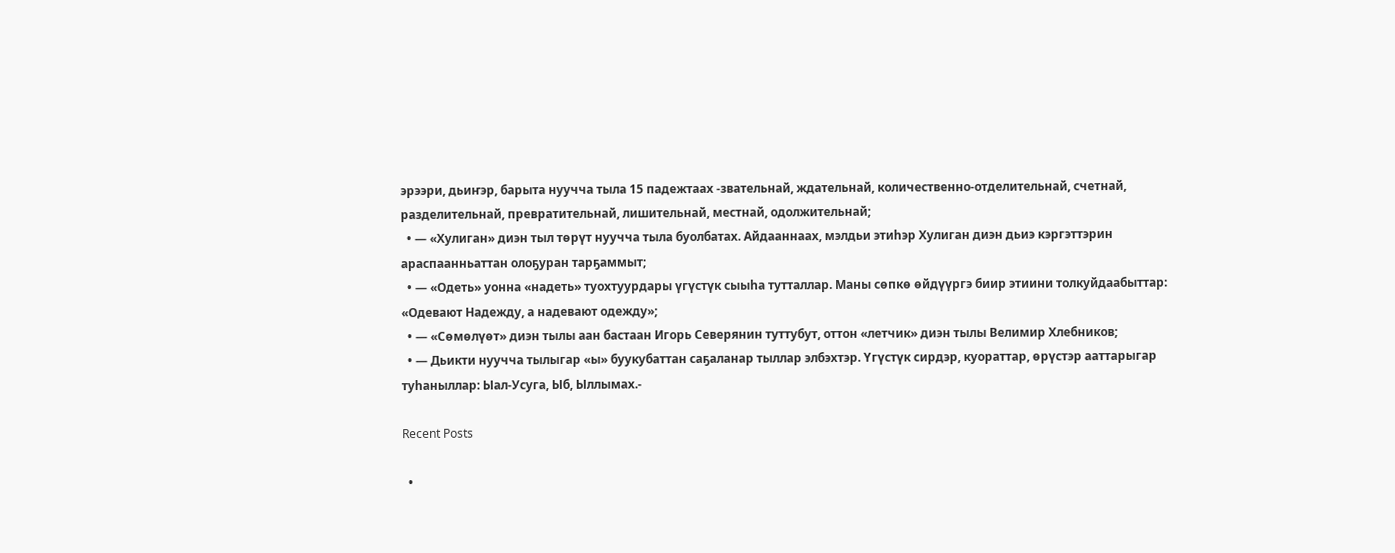эрээри, дьиҥэр, барыта нуучча тыла 15 падежтаах -звательнай, ждательнай, количественно-отделительнай, счетнай, разделительнай, превратительнай, лишительнай, местнай, одолжительнай;
  • — «Хулиган» диэн тыл төрүт нуучча тыла буолбатах. Айдааннаах, мэлдьи этиһэр Хулиган диэн дьиэ кэргэттэрин араспаанньаттан олоҕуран тарҕаммыт;
  • — «Одеть» уонна «надеть» туохтуурдары үгүстүк сыыһа тутталлар. Маны сөпкө өйдүүргэ биир этиини толкуйдаабыттар: «Одевают Надежду, а надевают одежду»;
  • — «Сөмөлүөт» диэн тылы аан бастаан Игорь Северянин туттубут, оттон «летчик» диэн тылы Велимир Хлебников;
  • — Дьикти нуучча тылыгар «ы» буукубаттан саҕаланар тыллар элбэхтэр. Үгүстүк сирдэр, куораттар, өрүстэр ааттарыгар туһаныллар: Ыал-Усуга, Ыб, Ыллымах.-

Recent Posts

  •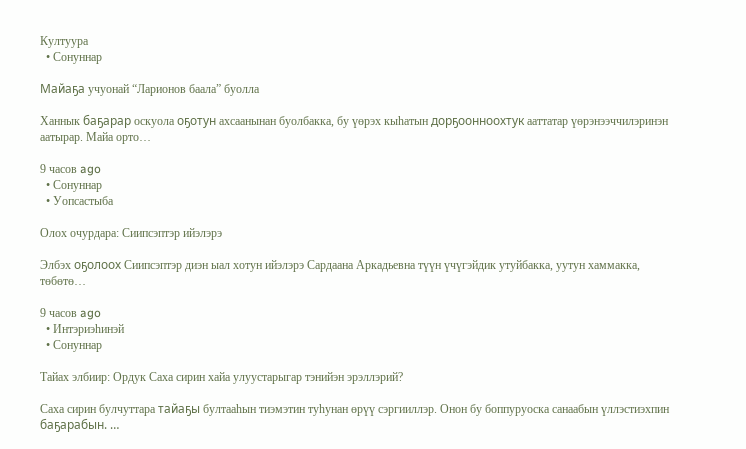Култуура
  • Сонуннар

Майаҕа учуонай “Ларионов баала” буолла

Ханнык баҕарар оскуола оҕотун ахсаанынан буолбакка, бу үөрэх кыһатын дорҕоонноохтук ааттатар үөрэнээччилэринэн аатырар. Майа орто…

9 часов ago
  • Сонуннар
  • Уопсастыба

Олох очурдара: Сиипсэптэр ийэлэрэ

Элбэх оҕолоох Сиипсэптэр диэн ыал хотун ийэлэрэ Сардаана Аркадьевна түүн үчүгэйдик утуйбакка, уутун хаммакка, төбөтө…

9 часов ago
  • Интэриэһинэй
  • Сонуннар

Тайах элбиир: Ордук Саха сирин хайа улуустарыгар тэнийэн эрэллэрий?

Саха сирин булчуттара тайаҕы бултааһын тиэмэтин туһунан өрүү сэргииллэр. Онон бу боппуруоска санаабын үллэстиэхпин баҕарабын. …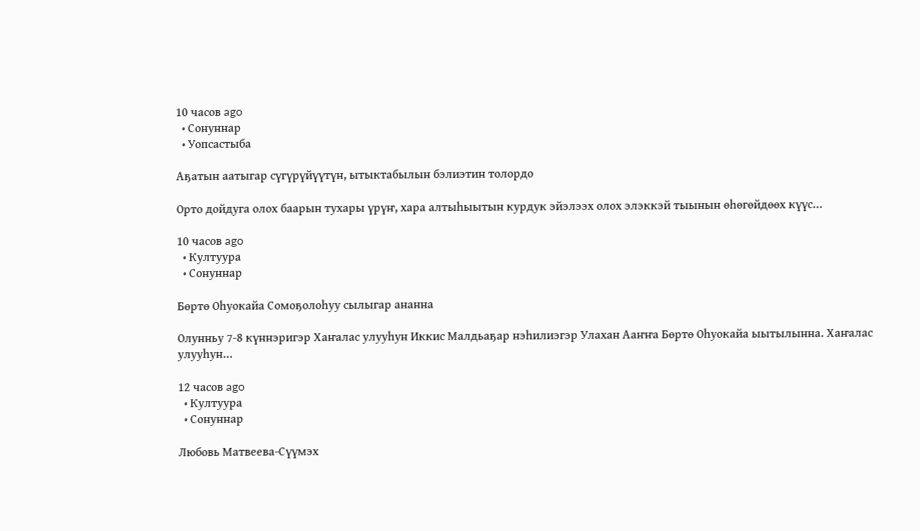10 часов ago
  • Сонуннар
  • Уопсастыба

Аҕатын аатыгар сүгүрүйүүтүн, ытыктабылын бэлиэтин толордо

Орто дойдуга олох баарын тухары үрүҥ, хара алтыһыытын курдук эйэлээх олох элэккэй тыынын өһөгөйдөөх күүс…

10 часов ago
  • Култуура
  • Сонуннар

Бөртө Оһуокайа Сомоҕолоһуу сылыгар ананна

Олунньу 7-8 күннэригэр Хаҥалас улууһун Иккис Малдьаҕар нэһилиэгэр Улахан Ааҥҥа Бөртө Оһуокайа ыытылынна. Хаҥалас улууһун…

12 часов ago
  • Култуура
  • Сонуннар

Любовь Матвеева-Сүүмэх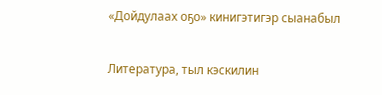«Дойдулаах оҕо» кинигэтигэр сыанабыл

Литература, тыл кэскилин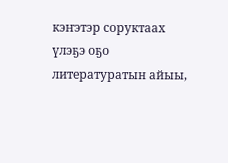кэҥэтэр соруктаах үлэҕэ оҕо литературатын айыы,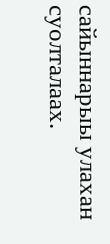сайыннарыы улахан суолталаах.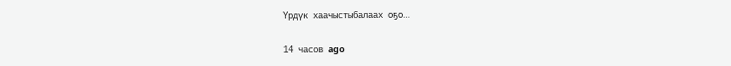Үрдүк хаачыстыбалаах оҕо…

14 часов ago